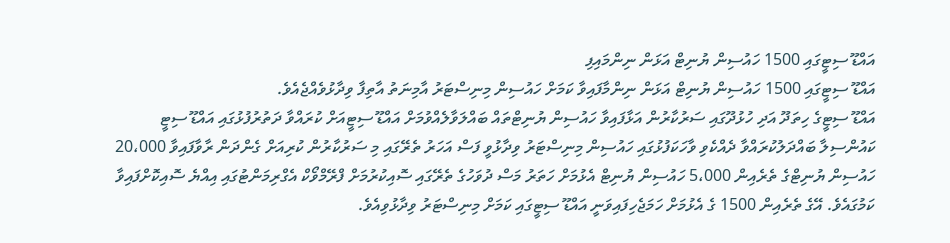އައްޑޫ ސިޓީގައި 1500 ހައުސިން ޔުނިޓް އަޅަން ނިންމައިފި
އައްޑޫ ސިޓީގައި 1500 ހައުސިން ޔުނިޓް އަޅަން ނިންމާފައިވާ ކަމަށް ހައުސިން މިނިސްޓަރު އާމިނަތު އާތިފާ ވިދާޅުވެއްޖެއެވެ.
އައްޑޫ ސިޓީގެ ހިތަދޫ އަދި ހުޅުދޫގައި ސަރުކާރުން އަޅާފައިވާ ހައުސިން ޔުނިޓްތައް ބައްލަވާލެއްވުމަށް އައްޑޫ ސިޓީއަށް ކުރައްވާ ދަތުރުފުޅުގައި އައްޑޫ ސިޓީ ކައުންސިލާ ބައްދަލުކުރައްވާ ދެއްކެވި ވާހަކަފުޅުގައި ހައުސިން މިނިސްޓަރު ވިދާޅުވީ ފަސް އަހަރު ތެރޭގައި މި ސަރުކާރުން ކުރިއަށް ގެންދަން ރާވާފައިވާ 20،000 ހައުސިން ޔުނިޓްގެ ތެރެއިން 5،000 ހައުސިން ޔުނިޓް އެޅުމަށް ހަތަރު މަސް ދުވަހުގެ ތެރޭގައި ސޮއިކުރުމަށް ފްރޭމްވޯކް އެގްރިމަންޓުގައި އިއްޔެ ސޮއިކޮށްފައިވާ ކަމުގައެވެ. އޭގެ ތެރެއިން 1500 ގެ އެޅުމަށް ހަމަޖެހިފައިވަނީ އައްޑޫ ސިޓީގައި ކަމަށް މިނިސްޓަރު ވިދާޅުވިއެވެ.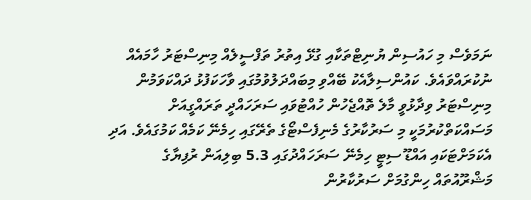ނަމަވެސް މި ހައުސިން ޔުނިޓްތަކާއި ގުޅޭ އިތުރު ތަފްސީލެއް މިނިސްޓަރު ހާމައެއް ނުކުރައްވައެވެ. ކައުންސިލާއެކު ބޭއްވި މިބައްދަލުވުމުގައި ވާހަކަފުޅު ދައްކަވަމުން މިނިސްޓަރު ވިދާޅުވީ މާލެ ތޮއްޖެހުން ހުއްޓުވައި ސަރަހައްދީ ތަރައްގީއަށް މަސައްކަތްކުރުމަކީ މި ސަރުކާރުގެ މެނިފެސްޓޯގެ ތެރޭގައި ހިމެނޭ ކަމެއް ކަމުގައެވެ. އަދި އެކަމަށްޓަކައި އައްޑޫ ސިޓީ ހިމެނޭ ސަރަހައްދުގައި 5.3 ބިލިއަން ރުފިޔާގެ މަޝްރޫއުތައް ހިންގުމަށް ސަރުކާރުން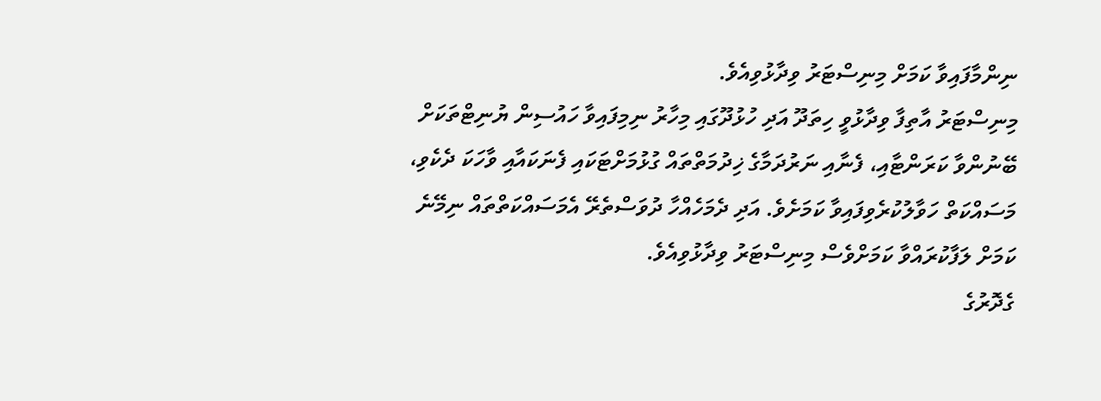ނިންމާފައިވާ ކަމަށް މިނިސްޓަރު ވިދާޅުވިއެވެ.
މިނިސްޓަރު އާތިފާ ވިދާޅުވީ ހިތަދޫ އަދި ހުޅުދޫގައި މިހާރު ނިމިފައިވާ ހައުސިން ޔުނިޓްތަކަށް ބޭނުންވާ ކަރަންޓާއި، ފެނާއި ނަރުދަމާގެ ޚިދުމަތްތައް ގުޅުމަށްޓަކައި ފެނަކައާއި ވާހަކަ ދެކެވި، މަސައްކަތް ހަވާލުކުރެވިފައިވާ ކަމަށެވެ. އަދި ދެމަހެއްހާ ދުވަސްތެރޭ އެމަސައްކަތްތައް ނިމޭނެ ކަމަށް ލަފާކުރައްވާ ކަމަށްވެސް މިނިސްޓަރު ވިދާޅުވިއެވެ.
ގެދޮރުގެ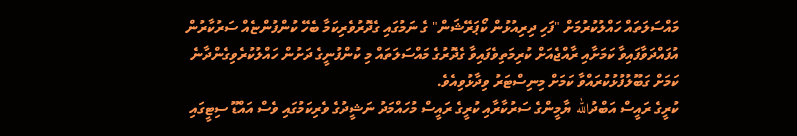މައްސަލަތައް ހައްލުކުރުމަށް "ފަހި ދިރިއުޅުން ކޯޕަރޭޝަން" ގެ ނަމުގައި ގެދޮރުވެރިކަމާ ބެހޭ ކުންފުންޏެއް ސަރުކާރުން އުފައްދަވާފައިވާ ކަމަށާއި ރާއްޖެއަށް ކުރިމަތިވެފައިވާ ގެދޮރުގެ މައްސަލަތައް މި ކުންފުނީގެ ދަށުން ހައްލުކުރެވިގެންދާނެ ކަމަށް ގަބޫލުފުޅުކުރައްވާ ކަމަށް މިނިސްޓަރު ވިދާޅުވިއެވެ.
ކުރީގެ ރައީސް އަބްދުالله ޔާމީންގެ ސަރުކާރާއި ކުރީގެ ރައީސް މުހައްމަދު ނަޝީދުގެ ވެރިކަމުގައި ވެސް އައްޑޫ ސިޓީގައި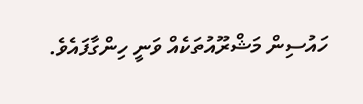ހައުސިން މަޝްރޫއުތަކެއް ވަނީ ހިންގާފައެވެ.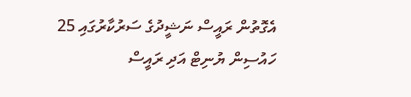އެގޮތުން ރައީސް ނަޝީދުގެ ސަރުކާރުގައި 25 ހައުސިން ޔުނިޓް އަދި ރައީސް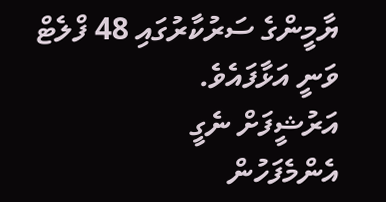ޔާމީންގެ ސަރުކާރުގައި 48 ފްލެޓް ވަނީ އަޅާފައެވެ.
އަރުޝީފަށް ނެގީ
އެންމެފަހުން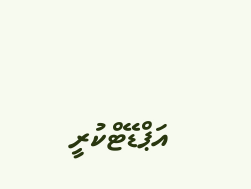އަޕްޑޭޓްކުރީ